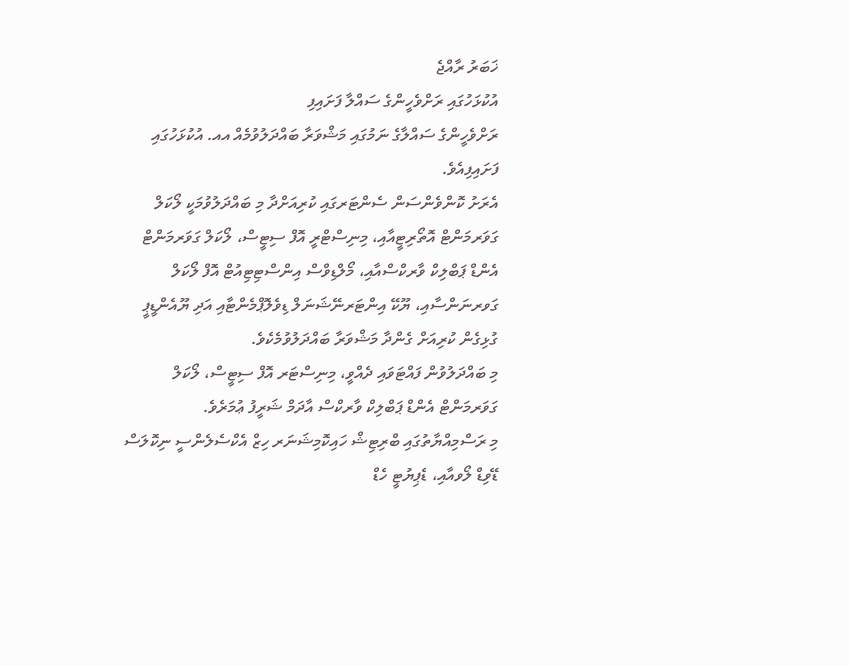ޚަބަރު ރާއްޖެ
އުކުޅަހުގައި ރަށްވެހީންގެ ސައްލާ ފަށައިފި
ރަށްވެހީންގެ ސައްލާގެ ނަމުގައި މަޝްވަރާ ބައްދަލުވުމެއް އއ. އުކުޅަހުގައި ފަށައިފިއެވެ.
އެރަށު ކޮންވެންސަން ސެންޓަރގައި ކުރިއަށްދާ މި ބައްދަލުވުމަކީ ލޯކަލް ގަވަރމަންޓް އޮތޯރިޓީއާއި، މިނިސްޓްރީ އޮފް ސިޓީސް، ލޯކަލް ގަވަރމަންޓް އެންޑް ޕަބްލިކް ވާރކްސްއާއި، މޯލްޑިވްސް އިންސްޓިޓިއުޓް އޮފް ލޯކަލް ގަވރނަންސާއި، ޔޫކޭ އިންޓަރނޭޝަނަލް ޑިވެލޮޕްމެންޓާއި އަދި ޔޫއެންޑީޕީ ގުޅިގެން ކުރިއަށް ގެންދާ މަޝްވަރާ ބައްދަލުވުމެކެވެ.
މި ބައްދަލުވުން ފައްޓަވައި ދެއްވީ، މިނިސްޓަރ އޮފް ސިޓީސް، ލޯކަލް ގަވަރމަންޓް އެންޑް ޕަބްލިކް ވާރކްސް އާދަމް ޝަރީފު ޢުމަރެވެ.
މި ރަސްމިއްޔާތުގައި ބްރިޓިޝް ހައިކޮމިޝަނަރ ހިޒް އެކްސެލެންސީ ނިކޮލަސް ޑޭވިޑް ލޯވއާއި، ޑެޕިޔުޓީ ހެޑް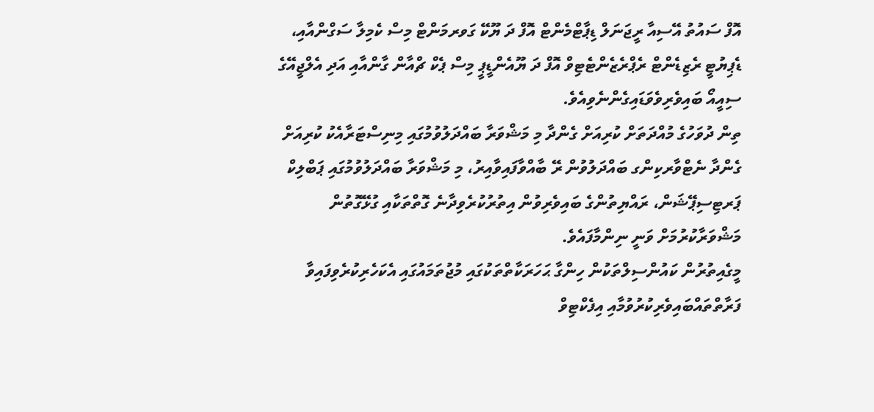އޮފް ސައުތު އޭސިއާ ރީޖަނަލް ޑިޕާޓްމެންޓް އޮފް ދަ ޔޫކޭ ގަވރމަންޓް މިސް ކެމިލާ ސަގްންއާއި، ޑެޕިޔުޓީ ރެޒިޑެންޓް ރެޕްރެޒެންޓެޓިވް އޮފް ދަ ޔޫއެންޑީޕީ މިސް ޕެކް ޗްއާން ގާންއާއި އަދި އެލްޖީއޭގެ ސިއީއޯ ބައިވެރިވެވަޑައިގެންނެވިއެވެ.
ތިން ދުވަހުގެ މުއްދަތަށް ކުރިއަށް ގެންދާ މި މަޝްވަރާ ބައްދަލުވުމުގައި މިނިސްޓަރާއެކު ކުރިއަށް ގެންދާ ނެޓްވާރކިންގ ބައްދަލުވުން ރޭ ބާއްވާފައިވާއިރު، މި މަޝްވަރާ ބައްދަލުވުމުގައި ޕަބްލިކް ޕަރޓިސިޕޭޝަން، ރައްޔިތުންގެ ބައިވެރިވުން އިތުރުކުރެވިދާނެ ގޮތްތަކާއި ގުޅޭގޮތުން މަޝްވަރާކުރުމަށް ވަނީ ނިންމާފައެވެ.
މީގެއިތުރުން ކައުންސިލްތަކުން ހިންގާ ޙަހަރަކާތްތަކުގައި މުޖުތަމައުގައި އެކަހެރިކުރެވިފައިވާ ފަރާތްތައްބައިވެރިކުރުވުމާއި އިފެކްޓިވް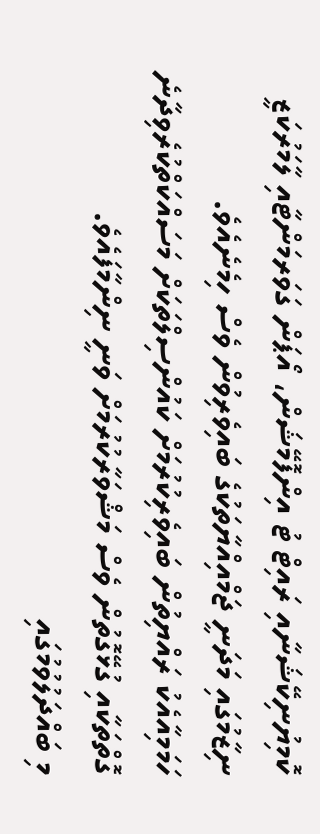ކޮމިޔުނިކޭޝަނާއި ރައިޓް ޓު އިންފޮމޭޝަން، އޯޕަން ގަވަރމަންޓާއި ލާމަރުކަޒީ ނިޒާމުގައި މަދަނީ ޖަމްއިއްޔާތަކުގެ ބައިވެރިވުން ވެސް ހިމެނެއެވެ.
ހަމަމިއާއެކު ރައްޔިތުން ބައިވެރިކުރުމަށް ކައުންސިލްތަކަށް މަސައްކަތްކުރެވިދާނެ ގޮތްތަކާއި ގުޅޭގޮތުން ވެސް މަޝްވަރާކުރުމަށް ވަނީ ނިންމާފައެވެ.
މި ބައްދަލުވުމުގައި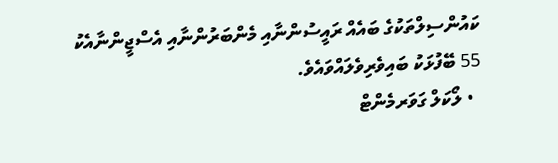ކައުންސިލްތަކުގެ ބައެއް ރައީސުންނާއި މެންބަރުންނާއި އެސްޖީންނާއެކު 55 ބޭފުޅަކު ބައިވެރިވެލައްވައެވެ.
  • ލޯކަލް ގަވަރމެންޓް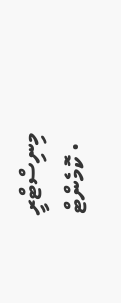މިނިސްޓްރީ
  • ކޮމެންޓް